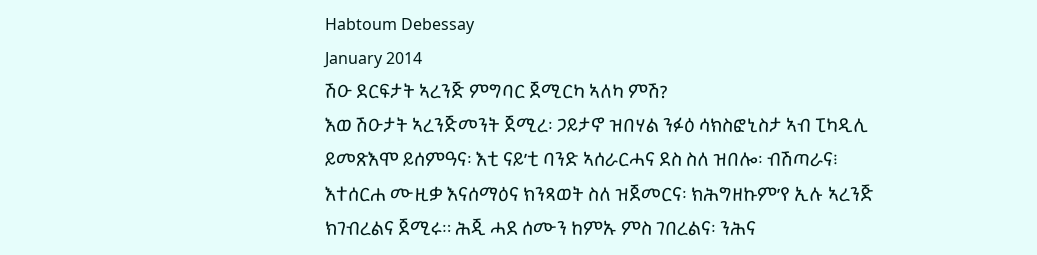Habtoum Debessay
January 2014
ሽዑ ደርፍታት ኣረንጅ ምግባር ጀሚርካ ኣለካ ምሽ?
እወ ሽዑታት ኣረንጅመንት ጀሚረ፡ ጋይታኖ ዝበሃል ንፉዕ ሳክስፎኒስታ ኣብ ፒካዲሊ ይመጽእሞ ይሰምዓና፡ እቲ ናይ’ቲ ባንድ ኣሰራርሓና ደስ ስለ ዝበሎ፡ ብሽጣራና፧ እተሰርሐ ሙዚቃ እናሰማዕና ክንጻወት ስለ ዝጀመርና፡ ክሕግዘኩም’የ ኢሉ ኣረንጅ ክገብረልና ጀሚሩ። ሕጂ ሓደ ሰሙን ከምኡ ምስ ገበረልና፡ ንሕና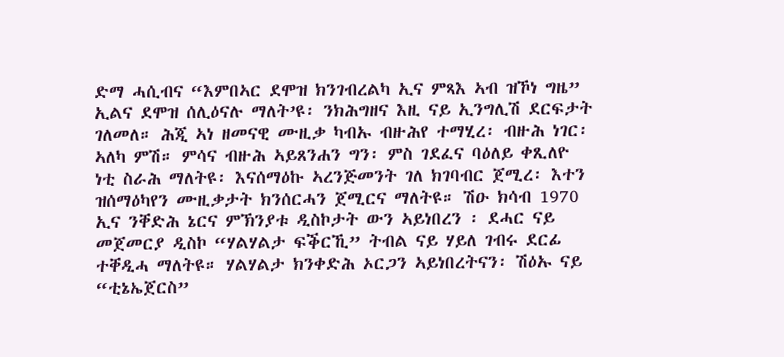ድማ ሓሲብና “እምበኣር ደሞዝ ክንገብረልካ ኢና ምጻእ ኣብ ዝኾነ ግዜ” ኢልና ደሞዝ ሰሊዕናሉ ማለት’ዩ፡ ንክሕግዘና እዚ ናይ ኢንግሊሽ ደርፍታት ገለመለ። ሕጂ ኣነ ዘመናዊ ሙዚቃ ካብኡ ብዙሕየ ተማሂረ፡ ብዙሕ ነገር፡ ኣለካ ምሽ። ምሳና ብዙሕ ኣይጸንሐን ግን፡ ምስ ገደፈና ባዕለይ ቀጺለዮ ነቲ ስራሕ ማለትዩ፡ እናሰማዕኩ ኣረንጅመንት ገለ ክገባብር ጀሚረ፡ እተን ዝሰማዕካየን ሙዚቃታት ክንሰርሓን ጀሚርና ማለትዩ። ሽዑ ክሳብ 1970 ኢና ንቐድሕ ኔርና ምኽንያቱ ዲስኮታት ውን ኣይነበረን ፡ ደሓር ናይ መጀመርያ ዲስኮ “ሃልሃልታ ፍቕርኺ” ትብል ናይ ሃይለ ገብሩ ደርፊ ተቐዲሓ ማለትዩ። ሃልሃልታ ክንቀድሕ ኦርጋን ኣይነበረትናን፡ ሽዕኡ ናይ “ቲኔኤጀርስ”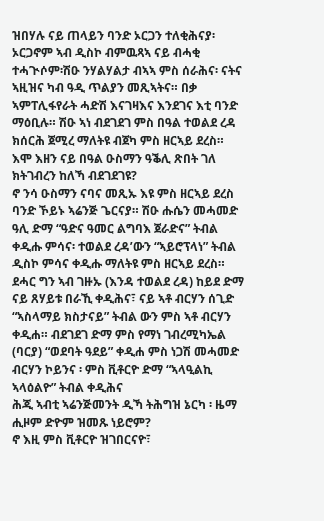ዝበሃሉ ናይ ጠላይን ባንድ ኦርጋን ተለቂሕናያ፡ ኦርጋኖም ኣብ ዲስኮ ብምዉጻኣ ናይ ብሓቂ ተሓጒሶም፡ሽዑ ንሃልሃልታ ብኣኣ ምስ ሰራሕና፡ ናትና ኣዚዝና ካብ ዓዲ ጥልያን መጺኣትና። በቃ ኣምፐሊፋየራት ሓድሽ እናገዛእና እንደገና እቲ ባንድ ማዕቢሉ። ሽዑ ኣነ ብደገደገ ምስ በዓል ተወልደ ረዳ ክሰርሕ ጀሚረ ማለትዩ ብጀካ ምስ ዘርኣይ ደረስ።
እሞ እዘን ናይ በዓል ዑስማን ዓቕሊ ጽበት ገለ ክትገብረን ከለኻ ብደገደገዩ?
ኖ ንሳ ዑስማን ናባና መጺኡ እዩ ምስ ዘርኣይ ደረስ ባንድ ኾይኑ ኣሬንጅ ጌርናያ። ሽዑ ሑሴን መሓመድ ዓሊ ድማ “ዓድና ዓመር ልግባእ ጀራድና” ትብል ቀዲሑ ምሳና፡ ተወልደ ረዳ’ውን “ኣይሮፕላነ” ትብል ዲስኮ ምሳና ቀዲሑ ማለትዩ ምስ ዘርኣይ ደረስ። ደሓር ግን ኣብ ገዙኡ (እንዳ ተወልደ ረዳ) ከይደ ድማ ናይ ጸሃይቱ በራኺ ቀዲሕና፣ ናይ ኣቶ ብርሃን ሰጊድ “ኣስላማይ ክስታናይ” ትብል ውን ምስ ኣቶ ብርሃን ቀዲሐ። ብደገደገ ድማ ምስ የማነ ገብረሚካኤል (ባርያ) “ወደባት ዓደይ” ቀዲሐ ምስ ነጋሽ መሓመድ ብርሃን ኮይንና ፡ ምስ ቪቶርዮ ድማ “ኣላዒልኪ ኣላዕልዮ” ትብል ቀዲሕና
ሕጂ ኣብቲ ኣሬንጅመንት ዲኻ ትሕግዝ ኔርካ ፡ ዜማ ሒዞም ድዮም ዝመጹ ነይሮም?
ኖ እዚ ምስ ቪቶርዮ ዝገበርናዮ፣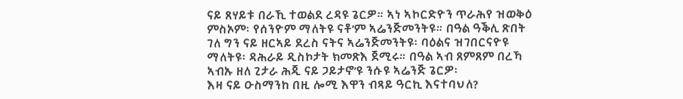ናይ ጸሃይቱ በራኺ ተወልደ ረዳዩ ጌርዎ። ኣነ ኣኮርድዮን ጥራሕየ ዝወቅዕ ምስኦም፡ የሰንዮም ማለትዩ ናቶ’ም ኣሬንጅመንትዩ። በዓል ዓቕሊ ጽበት ገለ ግን ናይ ዘርኣይ ደረስ ናትና ኣሬንጅመንትዩ፡ ባዕልና ዝገበርናዮዩ ማለትዩ፡ ዳሕራይ ዲስኮታት ክመጽእ ጀሚሩ። በዓል ኣብ ጸምጸም በረኻ ኣብኡ ዘለ ጊታራ ሕጂ ናይ ጋይታኖ’ዩ ንሱዩ ኣሬንጅ ጌርዎ፡
እዛ ናይ ዑስማንከ በዚ ሎሚ እዋን ብጻይ ዓርኪ እናተባህለ?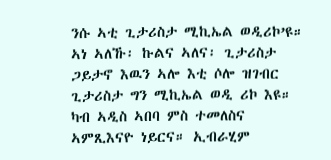ንሱ ኣቲ ጊታሪስታ ሚኪኤል ወዲሪኮ’ዩ። ኣነ ኣለኹ፡ ኩልና ኣለና፡ ጊታሪስታ ጋይታኖ እዉን ኣሎ እቲ ሶሎ ዝገብር ጊታሪስታ ግን ሚኪኤል ወዲ ሪኮ እዩ። ካብ ኣዲስ ኣበባ ምስ ተመለስና ኣምጺእናዮ ነይርና። ኢብራሂም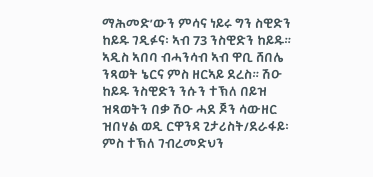ማሕመድ’ውን ምሳና ነይሩ ግን ስዊድን ከይዱ ገዲፉና፡ ኣብ 73 ንስዊድን ከይዱ። ኣዲስ ኣበባ ብሓንሳብ ኣብ ዋቢ ሸበሌ ንጻወት ኔርና ምስ ዘርኣይ ደረስ። ሽዑ ከይዱ ንስዊድን ንሱን ተኽለ በይዝ ዝጻወትን በቃ ሽዑ ሓደ ጆን ሳውዘር ዝበሃል ወዲ ርዋንዳ ጊታሪስት/ደራፋይ፡ ምስ ተኽለ ገብረመድህን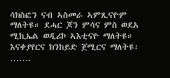ሳክስፎን ናብ ኣስመራ ኣምጺናዮም ማለትዩ። ደሓር ጆን ምሳና ምስ ወደአ ሚኪኤል ወዲሪኮ ኣእቲናዮ ማለትዩ። እናቀያየርና ክንከይድ ጀሚርና ማለትዩ፡…….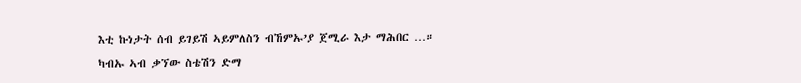እቲ ኩነታት ሰብ ይገይሽ ኣይምለስን ብኸምኡ’ያ ጀሚራ እታ ማሕበር …።
ካብኡ ኣብ ቃኘው ስቴሽን ድማ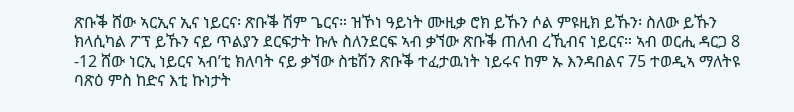ጽቡቕ ሸው ኣርኢና ኢና ነይርና፡ ጽቡቕ ሽም ጌርና። ዝኾነ ዓይነት ሙዚቃ ሮክ ይኹን ሶል ምዩዚክ ይኹን፡ ስለው ይኹን ክላሲካል ፖፕ ይኹን ናይ ጥልያን ደርፍታት ኩሉ ስለንደርፍ ኣብ ቃኘው ጽቡቕ ጠለብ ረኺብና ነይርና። ኣብ ወርሒ ዳርጋ 8 -12 ሸው ነርኢ ነይርና ኣብ’ቲ ክለባት ናይ ቃኘው ስቴሽን ጽቡቕ ተፈታዉነት ነይሩና ከም ኡ እንዳበልና 75 ተወዲኣ ማለትዩ ባጽዕ ምስ ከድና እቲ ኩነታት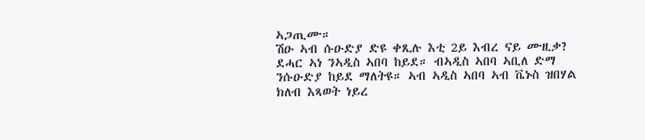ኣጋጢሙ።
ሽዑ ኣብ ሱዑድያ ድዩ ቀጺሉ እቲ 2ይ እብረ ናይ ሙዚቃ?
ደሓር ኣነ ንኣዲስ ኣበባ ከይደ። ብኣዲስ ኣበባ ኣቢለ ድማ ንሱዑድያ ከይደ ማለትዩ። ኣብ ኣዲስ ኣበባ ኣብ ቬኑስ ዝበሃል ክለብ እጻወት ነይረ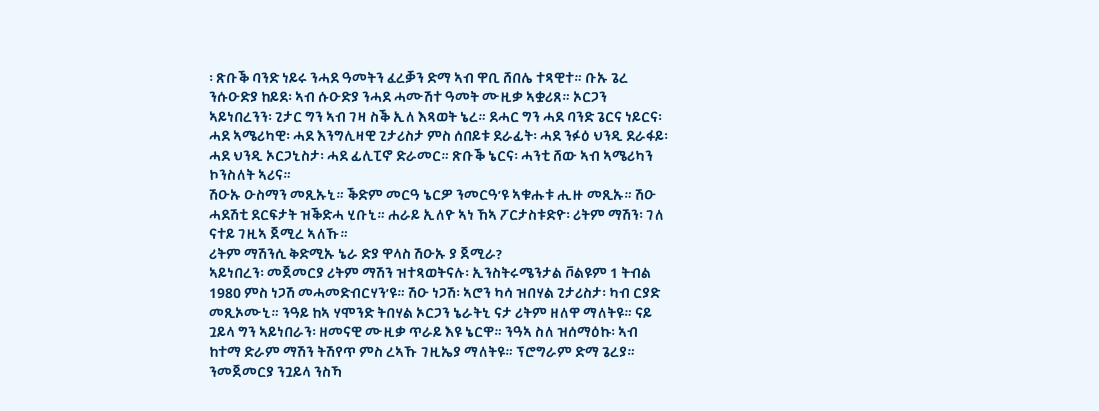፡ ጽቡቕ ባንድ ነይሩ ንሓደ ዓመትን ፈረቓን ድማ ኣብ ዋቢ ሸበሌ ተጻዊተ። ቡኡ ጌረ ንሱዑድያ ከይደ፡ ኣብ ሱዑድያ ንሓደ ሓሙሽተ ዓመት ሙዚቃ ኣቋሪጸ። ኦርጋን ኣይነበረንን፡ ጊታር ግን ኣብ ገዛ ስቕ ኢለ እጻወት ኔረ። ደሓር ግን ሓደ ባንድ ጌርና ነይርና፡ ሓደ ኣሜሪካዊ፡ ሓደ እንግሊዛዊ ጊታሪስታ ምስ ሰበይቱ ደራፊት፡ ሓደ ንፉዕ ህንዲ ደራፋይ፡ ሓደ ህንዲ ኦርጋኒስታ፡ ሓደ ፊሊፒኖ ድራመር። ጽቡቕ ኔርና፡ ሓንቲ ሸው ኣብ ኣሜሪካን ኮንስለት ኣሪና።
ሽዑኡ ዑስማን መጺኡኒ። ቕድም መርዓ ኔርዎ ንመርዓ’ዩ ኣቁሑቱ ሒዙ መጺኡ። ሽዑ ሓደሽቲ ደርፍታት ዝቕድሓ ሂቡኒ። ሐራይ ኢለዮ ኣነ ኸኣ ፖርታስቱድዮ፡ ሪትም ማሽን፡ ገለ ናተይ ገዚኣ ጀሚረ ኣለኹ።
ሪትም ማሽንሲ ቅድሚኡ ኔራ ድያ ዋላስ ሽዑኡ ያ ጀሚራ?
ኣይነበረን፡ መጀመርያ ሪትም ማሽን ዝተጻወትናሉ፡ ኢንስትሩሜንታል ቮልዩም 1 ትብል 1980 ምስ ነጋሽ መሓመድብርሃን’ዩ። ሽዑ ነጋሽ፡ ኣሮን ካሳ ዝበሃል ጊታሪስታ፡ ካብ ርያድ መጺኦሙኒ። ንዓይ ከኣ ሃሞንድ ትበሃል ኦርጋን ኔራትኒ ናታ ሪትም ዘለዋ ማለትዩ። ናይ ጓይላ ግን ኣይነበራን፡ ዘመናዊ ሙዚቃ ጥራይ እዩ ኔርዋ። ንዓኣ ስለ ዝሰማዕኩ፡ ኣብ ከተማ ድራም ማሽን ትሽየጥ ምስ ረኣኹ ገዚኤያ ማለትዩ። ፕሮግራም ድማ ጌረያ።
ንመጀመርያ ንጓይላ ንስኻ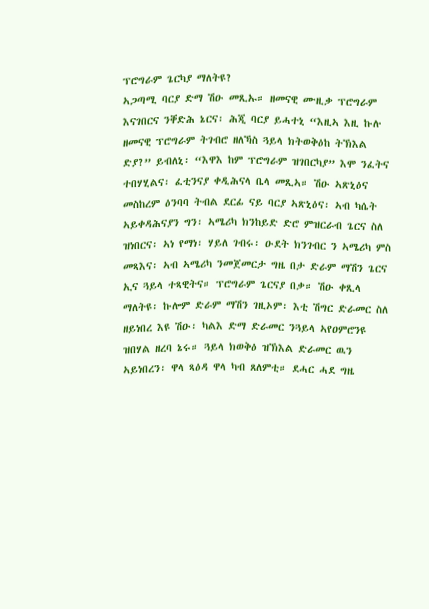ፕሮግራም ጌርካያ ማለትዩ?
ኣጋጣሚ ባርያ ድማ ሽዑ መጺኡ። ዘመናዊ ሙዚቃ ፕሮግራም እናገበርና ንቐድሕ ኔርና፡ ሕጂ ባርያ ይሓተኒ “እዚኣ እዚ ኩሉ ዘመናዊ ፕሮግራም ትገብሮ ዘለኻስ ጓይላ ክትወቅዕከ ትኽእል ድያ?” ይብለኒ፡ “እዋእ ከም ፕሮግራም ዝገበርካያ” እሞ ንፈትና ተበሃሂልና፡ ፈቲንናያ ቀዲሕናላ ቤላ መጺኣ። ሽዑ ኣጽኒዕና መስከረም ዕንባባ ትብል ደርፊ ናይ ባርያ ኣጽኒዕና፡ ኣብ ካሴት ኣይቀዳሕናያን ግን፡ ኣሜሪካ ክንከይድ ድሮ ምዝርራብ ጌርና ስለ ዝነበርና፡ ኣነ የማነ፡ ሃይለ ገብሩ፡ ዑደት ክንገብር ን ኣሜሪካ ምስ መጻእና፡ ኣብ ኣሜሪካ ንመጀመርታ ግዜ በታ ድራም ማሽን ጌርና ኢና ጓይላ ተጻዊትና። ፕሮግራም ጌርናያ በቃ። ሽዑ ቀጺላ ማለትዩ፡ ኩሎም ድራም ማሽን ገዚኦም፡ እቲ ሽግር ድራመር ስለ ዘይነበረ እዩ ሽዑ፡ ካልእ ድማ ድራመር ንጓይላ ኣየዐምሮንዩ ዝበሃል ዘረባ ኔሩ። ጓይላ ክወቅዕ ዝኽእል ድራመር ዉን ኣይነበረን፡ ዋላ ጻዕዳ ዋላ ካብ ጸለምቲ። ደሓር ሓደ ግዜ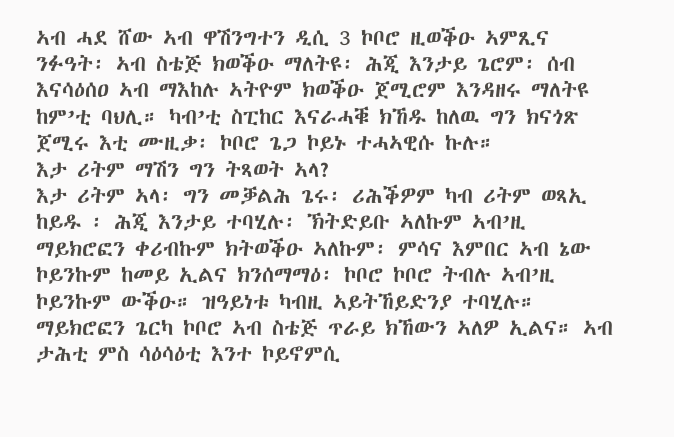ኣብ ሓደ ሸው ኣብ ዋሽንግተን ዲሲ 3 ኮቦሮ ዚወቕዑ ኣምጺና ንፉዓት፡ ኣብ ስቴጅ ክወቕዑ ማለትዩ፡ ሕጂ እንታይ ጌሮም፡ ሰብ እናሳዕሰዐ ኣብ ማእከሉ ኣትዮም ክወቕዑ ጀሚሮም እንዳዘሩ ማለትዩ ከም’ቲ ባህሊ። ካብ’ቲ ስፒከር እናራሓቑ ክኸዱ ከለዉ ግን ክናጎጽ ጀሚሩ እቲ ሙዚቃ፡ ኮቦሮ ጌጋ ኮይኑ ተሓኣዊሱ ኩሉ።
እታ ሪትም ማሽን ግን ትጻወት ኣላ?
እታ ሪትም ኣላ፡ ግን መቓልሕ ጌሩ፡ ሪሕቕዎም ካብ ሪትም ወጻኢ ከይዱ ፡ ሕጂ እንታይ ተባሂሉ፡ ኽትድይቡ ኣለኩም ኣብ’ዚ ማይክሮፎን ቀሪብኩም ክትወቕዑ ኣለኩም፡ ምሳና እምበር ኣብ ኔው ኮይንኩም ከመይ ኢልና ክንሰማማዕ፡ ኮቦሮ ኮቦሮ ትብሉ ኣብ’ዚ ኮይንኩም ውቕዑ። ዝዓይነቱ ካብዚ ኣይትኸይድንያ ተባሂሉ። ማይክሮፎን ጌርካ ኮቦሮ ኣብ ስቴጅ ጥራይ ክኸውን ኣለዎ ኢልና። ኣብ ታሕቲ ምስ ሳዕሳዕቲ እንተ ኮይኖምሲ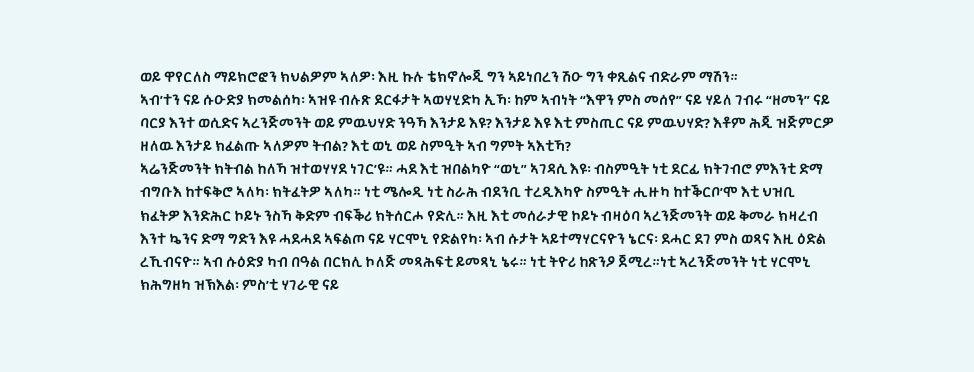ወይ ዋየርለስ ማይክሮፎን ክህልዎም ኣለዎ፡ እዚ ኩሉ ቴክኖሎጂ ግን ኣይነበረን ሽዑ ግን ቀጺልና ብድራም ማሽን።
ኣብ’ተን ናይ ሱዑድያ ክመልሰካ፡ ኣዝዩ ብሉጽ ደርፋታት ኣወሃሂድካ ኢኻ፡ ከም ኣብነት “እዋን ምስ መሰየ” ናይ ሃይለ ገብሩ “ዘመን” ናይ ባርያ እንተ ወሲድና ኣረንጅመንት ወይ ምዉህሃድ ንዓኻ እንታይ እዩ? እንታይ እዩ እቲ ምስጢር ናይ ምዉህሃድ? እቶም ሕጂ ዝጅምርዎ ዘለዉ እንታይ ክፈልጡ ኣለዎም ትብል? እቲ ወኒ ወይ ስምዒት ኣብ ግምት ኣእቲኻ?
ኣሬንጅመንት ክትብል ከለኻ ዝተወሃሃደ ነገር’ዩ። ሓደ እቲ ዝበልካዮ “ወኒ” ኣገዳሲ እዩ፡ ብስምዒት ነቲ ደርፊ ክትገብሮ ምእንቲ ድማ ብግቡእ ከተፍቅሮ ኣለካ፡ ክትፈትዎ ኣለካ። ነቲ ሜሎዲ ነቲ ስራሕ ብደንቢ ተረዲእካዮ ስምዒት ሒዙካ ከተቕርቦ’ሞ እቲ ህዝቢ ክፈትዎ እንድሕር ኮይኑ ንስኻ ቅድም ብፍቕሪ ክትሰርሖ የድሊ። እዚ እቲ መሰራታዊ ኮይኑ ብዛዕባ ኣረንጅመንት ወይ ቅመራ ክዛረብ እንተ ኴንና ድማ ግድን እዩ ሓደሓደ ኣፍልጦ ናይ ሃርሞኒ የድልየካ፡ ኣብ ሱታት ኣይተማሃርናዮን ኔርና፡ ደሓር ደገ ምስ ወጻና እዚ ዕድል ረኺብናዮ። ኣብ ሱዕድያ ካብ በዓል በርክሊ ኮለጅ መጻሕፍቲ ይመጻኒ ኔሩ። ነቲ ትዮሪ ከጽንዖ ጀሚረ።ነቲ ኣረንጅመንት ነቲ ሃርሞኒ ክሕግዘካ ዝኽእል፡ ምስ’ቲ ሃገራዊ ናይ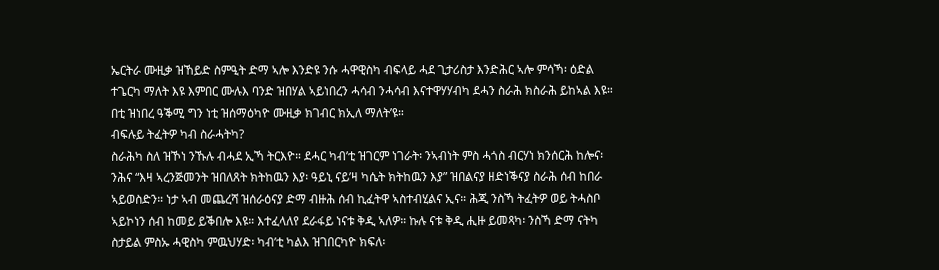ኤርትራ ሙዚቃ ዝኸይድ ስምዒት ድማ ኣሎ እንድዩ ንሱ ሓዋዊስካ ብፍላይ ሓደ ጊታሪስታ እንድሕር ኣሎ ምሳኻ፡ ዕድል ተጌርካ ማለት እዩ እምበር ሙሉእ ባንድ ዝበሃል ኣይነበረን ሓሳብ ንሓሳብ እናተዋሃሃብካ ደሓን ስራሕ ክስራሕ ይከኣል እዩ። በቲ ዝነበረ ዓቕሚ ግን ነቲ ዝሰማዕካዮ ሙዚቃ ክገብር ክኢለ ማለት’ዩ።
ብፍሉይ ትፈትዎ ካብ ስራሓትካ?
ስራሕካ ስለ ዝኾነ ንኹሉ ብሓደ ኢኻ ትርእዮ። ደሓር ካብ’ቲ ዝገርም ነገራት፡ ንኣብነት ምስ ሓጎስ ብርሃነ ክንሰርሕ ከሎና፡ ንሕና “እዛ ኣረንጅመንት ዝበለጸት ክትከዉን እያ፡ ዓይኒ ናይ’ዛ ካሴት ክትከዉን እያ” ዝበልናያ ዘድነቕናያ ስራሕ ሰብ ከበራ ኣይወስድን። ነታ ኣብ መጨረሻ ዝሰራዕናያ ድማ ብዙሕ ሰብ ኪፈትዋ ኣስተብሂልና ኢና። ሕጂ ንስኻ ትፈትዎ ወይ ትሓስቦ ኣይኮነን ሰብ ከመይ ይቕበሎ እዩ። እተፈላለየ ደራፋይ ነናቱ ቅዲ ኣለዎ። ኩሉ ናቱ ቅዲ ሒዙ ይመጻካ፡ ንስኻ ድማ ናትካ ስታይል ምስኡ ሓዊስካ ምዉህሃድ፡ ካብ’ቲ ካልእ ዝገበርካዮ ክፍለ፡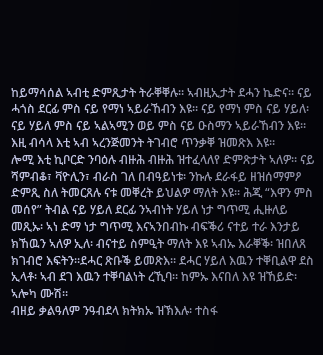ከይማሳሰል ኣብቲ ድምጺታት ትራቐቐሉ። ኣብዚኢታት ደሓን ኬድና። ናይ ሓጎስ ደርፊ ምስ ናይ የማነ ኣይራኸብን እዩ። ናይ የማነ ምስ ናይ ሃይለ፡ ናይ ሃይለ ምስ ናይ ኣልኣሚን ወይ ምስ ናይ ዑስማን ኣይራኸብን እዩ። እዚ ብሳላ እቲ ኣብ ኣረንጅመንት ትገብሮ ጥንቃቐ ዝመጽእ እዩ።
ሎሚ እቲ ኪቦርድ ንባዕሉ ብዙሕ ብዙሕ ዝተፈላለየ ድምጽታት ኣለዎ። ናይ ሻምብቆ፣ ቫዮሊን፣ ብራስ ገለ በብዓይነቱ፡ ንኩሉ ደራፋይ ዘዝሰማምዖ ድምጺ ስለ ትመርጸሉ ናቱ መቐረት ይህልዎ ማለት እዩ። ሕጂ “እዋን ምስ መሰየ” ትብል ናይ ሃይለ ደርፊ ንኣብነት ሃይለ ነታ ግጥሚ ሒዙለይ መጺኡ፡ ኣነ ድማ ነታ ግጥሚ እናኣንበብኩ ብፍቕሪ ናተይ ተራ እንታይ ክኸዉን ኣለዎ ኢለ፡ ብናተይ ስምዒት ማለት እዩ ኣብኡ እራቐቕ፡ ዝበለጸ ክገብሮ እፍትን።ደሓር ጽቡቕ ይመጽእ። ደሓር ሃይለ እዉን ተቐቢልዋ ደስ ኢላቶ፡ ኣብ ደገ እዉን ተቐባልነት ረኺባ። ከምኡ እናበለ እዩ ዝኸይድ፡ ኣሎካ ሙሽ።
ብዘይ ቃልዓለም ንዓብደላ ክትክኡ ዝኽእሉ፡ ተስፋ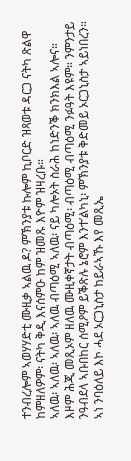ተንብረሎም ኣወሃሃድቲ ሙዚቃ ኣልዉ ዶ? ምኽንያቱ ኩሎም ኪቦርድ ዝጻወቱ ዳርጋ ናትካ ጽልዋ ከምዘለዎም፡ ናትካ ቅዲ እናሰምዑ ከም ዝመጹ እዮም ዝዛረቡ።
ኣለዉ፡ ኣለዉ፡ ኣለዉ፡ ኣለዉ ብጣዕሚ ኣለዉ፡ ናይ ካሎኦት ስራሕ ከነድንቕ ክንክእል ኣሎና። እዞም ሕጂ መጺኦም ዘለዉ ሙዚቀኛታት ብጣዕሚ፡ ብጣዕሚ ብጣዕሚ ንፉዓት እዩም። ንምንታይ ንዓብደላ ኣቡበከር ሰሚዖም ይቕጽሉ ኔሮም እንተ’ልካኒ፡ ምኽንያቱ ቅድመይ ኦርጋኒስታ ኣይነበረን። ኣነ ንባዕለይ እኮ ሓደ ኦርጋኒስታ ከይራኣኹ እየ መጺኤ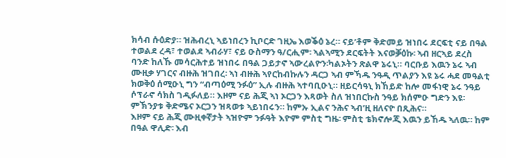ክሳብ ሱዕድያ። ዝሕብረኒ ኣይነበረን ኪቦርድ ገዚኤ እወቕዕ ኔረ። ናይ’ቶም ቅድመይ ዝነበሩ ደርፍቲ ናይ በዓል ተወልደ ረዳ፣ ተወልደ ኣብራሃ፣ ናይ ዑስማን ዓ/ርሒም፡ ኣልኣሚን ደርፍትት እናወቓዕኩ፡ ኣብ ዘርኣይ ደረስ ባንድ ከለኹ መሳርሕተይ ዝነበሩ በዓል ጋይታኖ ኣውረልዮን፡ካልኦትን ጽልዋ ኔሩኒ። ባርቡይ እዉን ኔሩ ኣብ ሙዚቃ ሃገርና ብዙሕ ዝገበረ፡ ኣነ ብዙሕ ኣየርከብኩሉን ዳርጋ ኣብ ምኻዱ ንዓዲ ጥልያን እዩ ኔሩ ሓደ መዓልቲ ክወቅዕ ሰሚዑኒ ግን “ብጣዕሚ ንፉዕ” ኢሉ ብዙሕ ኣተባቢዑኒ። ዘይርሳዓኒ ክኸይድ ከሎ መፋነዊ ኔሩ ንዓይ ሶፕራኖ ሳክስ ገዲፉለይ። እዞም ናይ ሕጂ ኣነ ኦርጋን እጻወት ስለ ዝነበርኩስ ንዓይ ክሰምዑ ግድን እዩ፡ ምኽንያቱ ቅድሜና ኦርጋን ዝጻወቱ ኣይነበሩን። ከምኡ ኢልና ንሕና ኣብ’ዚ ዘለናዮ በጺሕና።
እዞም ናይ ሕጂ ሙዚቀኛታት ኣዝዮም ንፉዓት እዮም ምስቲ ግዜ፡ ምስቲ ቴክኖሎጂ እዉን ይኸዱ ኣለዉ። ከም በዓል ዋሊድ፡ እብ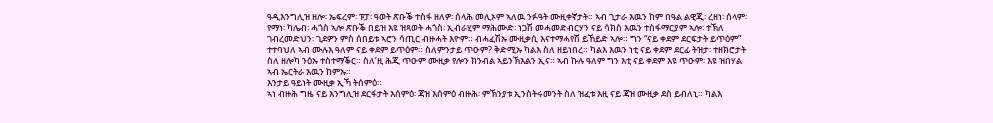ዓዲእንግሊዝ ዘሎ፡ ኤፍረም፡ ፑፓ፡ ዓወት ጽቡቕ ተስፋ ዘለዎ፡ ሰላሕ መሊኦም ኣለዉ ንፉዓት ሙዚቀኛታት። ኣብ ጊታራ እዉን ከም በዓል ልዊጂ፡ ረዘነ፡ ሰላም፡ የማነ፡ ካሌብ፡ ሓጎስ ኣሎ ጽቡቕ በይዝ እዩ ዝጻወት ሓጎስ፡ ኢብራሂም ማሕሙድ፡ ነጋሽ መሓመድብርሃን ናይ ሳክስ እዉን ተስፋማርያም ኣሎ፡ ተኽለ ገብረመድህን፡ ጊደዎን ምስ ሰበይቱ ኣሮን ሳጢር ብዙሓት እዮም። ብሓፈሽኡ ሙዚቃሲ እናተማሓየሽ ይኸይድ ኣሎ። ግን “ናይ ቀደም ደርፍታት ይጥዕም” ተተባህለ ኣብ ሙሉእ ዓለም ናይ ቀደም ይጥዕም። ስለምንታይ ጥዑም? ቅድሚኡ ካልእ ስለ ዘይነበረ። ካልእ እዉን ነቲ ናይ ቀደም ደርፊ ትዝታ፡ ተዘክሮታት ስለ ዘሎካ ንዕኡ ተስተማቕር። ስለ’ዚ ሕጂ ጥዑም ሙዚቃ የሎን ክንብል ኣይንኽእልን ኢና። ኣብ ኩሉ ዓለም ግን እቲ ናይ ቀደም እዩ ጥዑም፡ እዩ ዝበሃል ኣብ ኤርትራ እዉን ከምኡ።
እንታይ ዓይነት ሙዚቃ ኢኻ ትሰምዕ።
ኣነ ብዙሕ ግዜ ናይ እንግሊዝ ደርፋታት እሰምዕ፡ ጃዝ እሰምዕ ብዙሕ፡ ምኽንያቱ ኢንስትሩመንት ስለ ዝፈቱ እዚ ናይ ጃዝ ሙዚቃ ደስ ይብለኒ። ካልእ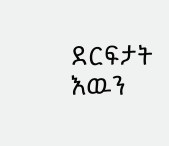ደርፍታት እዉን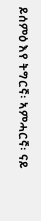ይሰምዕ እየ ትግርኛ፡ ኣምሓርኛ፡ ናይ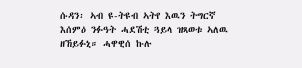ሱዳን፡ ኣብ ዩ-ትዩብ ኣትየ እዉን ትግርኛ እሰምዕ ንፉዓት ሓደሽቲ ጓይላ ዝጻወቱ ኣለዉ ዘኸይፉኒ። ሓዋዊሰ ኩሉ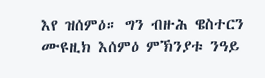እየ ዝሰምዕ። ግን ብዙሕ ዌስተርን ሙዩዚክ እሰምዕ ምኽንያቱ ንዓይ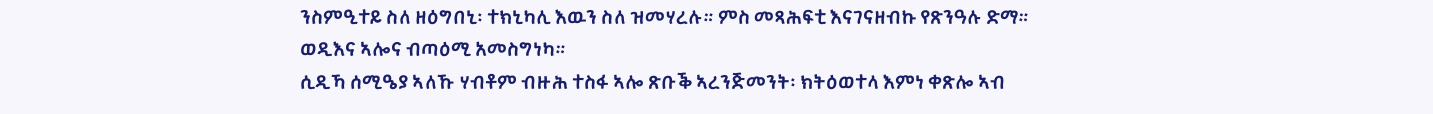ንስምዒተይ ስለ ዘዕግበኒ፡ ተክኒካሊ እዉን ስለ ዝመሃረሉ። ምስ መጻሕፍቲ እናገናዘብኩ የጽንዓሉ ድማ።
ወዲእና ኣሎና ብጣዕሚ አመስግነካ።
ሲዲኻ ሰሚዔያ ኣለኹ ሃብቶም ብዙሕ ተስፋ ኣሎ ጽቡቕ ኣረንጅመንት፡ ክትዕወተላ እምነ ቀጽሎ ኣብ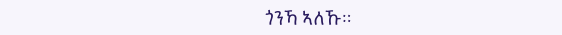ጎንኻ ኣለኹ።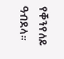የቐንየለይ ዓብደላ።